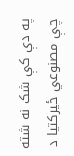په دې کې شک نه شته چې مصنوعي ځیرکتیا د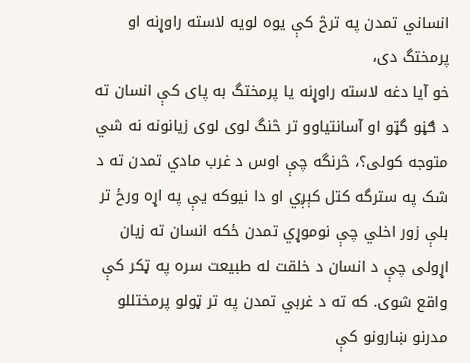انساني تمدن په ترڅ کې یوه لویه لاسته راوړنه او پرمختگ دی،
خو آیا دغه لاسته راوړنه یا پرمختگ به پای کې انسان ته د ګڼو گټو او آسانتیاوو تر څنگ لوی لوی زیانونه نه شي متوجه کولی؟، څرنگه چې اوس د غرب مادي تمدن ته د شک په سترگه کتل کېږي او دا نیوکه یې په اړه ورځ تر بلې زور اخلي چې نوموړي تمدن ځکه انسان ته زیان اړولی چې د انسان د خلقت له طبیعت سره په ټکر کې واقع شوی. که ته د غربي تمدن په تر ټولو پرمختللو مدرنو ښارونو کې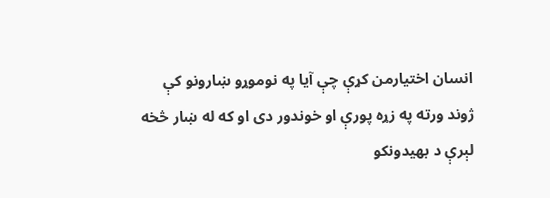انسان اختیارمن کړې چې آیا په نوموړو ښارونو کې ژوند ورته په زړه پورې او خوندور دی او که له ښار څخه لېرې د بهیدونکو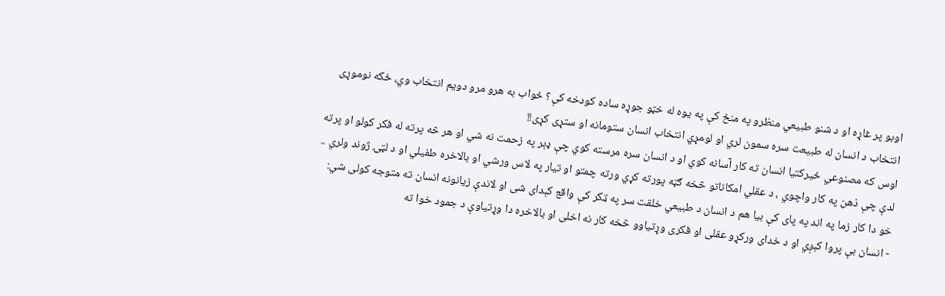اوبو پر غاړه او د شنو طبیعي منظرو په منځ کې په یوه له خټو جوړه ساده کودخه کې؟ ځواب به هرو مرو دویم انتخاب وي، ځکه نوموړی انتخاب د انسان له طبیعت سره سمون لري او لومړي انتخاب انسان ستومانه او ستړی کړی!!
اوس که مصنوعي ځیرکتیا انسان ته کار آسانه کوي او د انسان سره مرسته کوي چې ډېر په زحمت نه شي او هر څه پرته له فکر کولو او پرته لدې چې ذهن په کار واچوي ، د عقلي امکاناتو څخه ګټه پورته کړي ورته چمتو او تیار په لاس ورشي او بالاخره طفیلي او د لټۍ ژوند ولري .. خو دا کار زما په اند په پای کې بیا هم د انسان د طبیعي خلقت سر په ټکر کې واقع کېدای شی او لاندې زیانونه انسان ته متوجه کولی شي:
- انسان بې پروا کېږي او د خدای ورکړو عقلی او فکری وړتیاوو څخه کار نه اخلی او بالاخره دا وړتیاوې د جمود خوا ته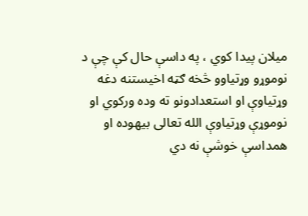میلان پیدا کوي ، په داسې حال کې چې د نوموړو وړتیاوو څخه ګټه اخیستنه دغه وړتیاوې او استعدادونو ته وده ورکوي او نوموړې وړتیاوې الله تعالی بیهوده او همداسې خوشې نه دي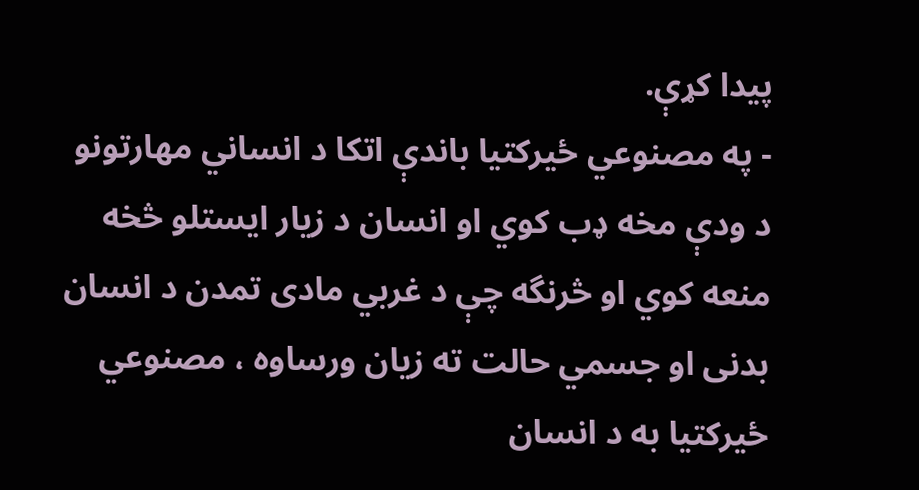پیدا کړې.
- په مصنوعي ځیرکتیا باندې اتکا د انساني مهارتونو د ودې مخه ډب کوي او انسان د زیار ایستلو څخه منعه کوي او څرنگه چې د غربي مادی تمدن د انسان بدنی او جسمي حالت ته زیان ورساوه ، مصنوعي ځیرکتیا به د انسان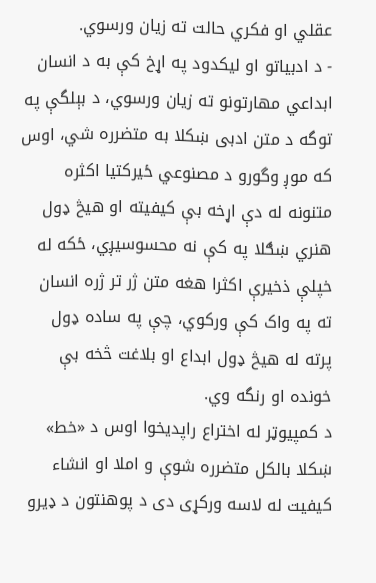عقلي او فکري حالت ته زیان ورسوي.
- د ادبیاتو او لیکدود په اړخ کې به د انسان ابداعي مهارتونو ته زیان ورسوي، د بېلگې په توگه د متن ادبی ښکلا به متضرره شي، اوس که موږ وگورو د مصنوعي ځیرکتیا اکثره متنونه له دې اړخه بې کیفیته او هیڅ ډول هنري ښګلا په کې نه محسوسیږي، ځکه له خپلې ذخیرې اکثرا هغه متن ژر تر ژره انسان ته په واک کې ورکوي، چې په ساده ډول پرته له هیڅ ډول ابداع او بلاغت څخه بې خونده او رنگه وي.
د کمپیوټر له اختراع راپدیخوا اوس د «خط» ښکلا بالکل متضرره شوې و املا او انشاء کیفیت له لاسه ورکړی دی د پوهنتون د ډیرو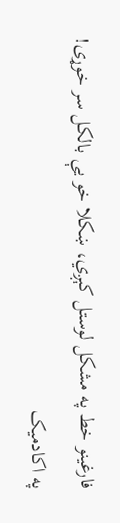فارغینو خط په مشکل لوستل کېږي، ښکلا خو یې بالکل سر خوړی!
په اکادمیک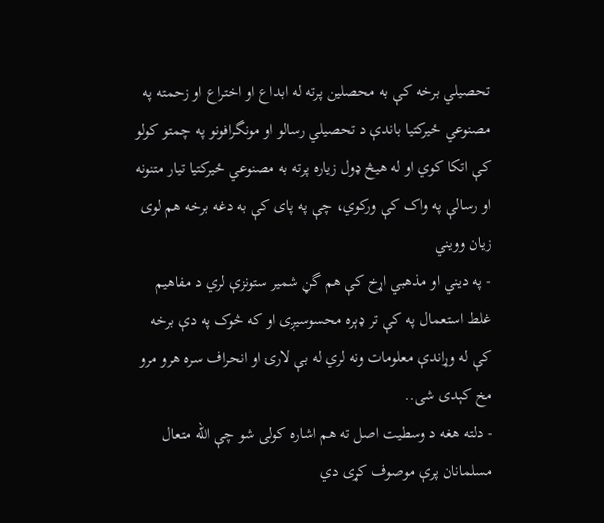تحصیلي برخه کې به محصلین پرته له ابداع او اختراع او زحمته په مصنوعي ځیرکتیا باندې د تحصیلي رسالو او مونگرافونو په چمتو کولو کې اتکا کوي او له هیڅ ډول زیاره پرته به مصنوعي ځیرکتیا تیار متنونه او رسالې په واک کې ورکوي، چې په پای کې به دغه برخه هم لوی زیان وویني
- په دیني او مذهبي اړخ کې هم گڼ شمیر ستونزې لري د مفاهیم غلط استعمال په کې تر ډېره محسوسیږی او که څوک په دې برخه کې له وړاندې معلومات ونه لري له بې لارۍ او انحراف سره هرو مرو مخ کېدی شی..
- دلته هغه د وسطیت اصل ته هم اشاره کولی شو چې الله متعال مسلمانان پرې موصوف کړی دي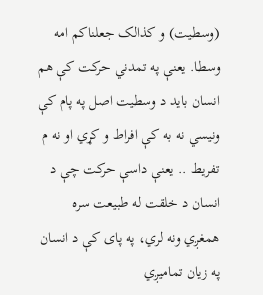(وسطیت) و کذالک جعلناکم امه وسطا. یعنې په تمدني حرکت کې هم انسان باید د وسطیت اصل په پام کې ونیسي نه به کې افراط و کړي او نه م تفریط .. یعنې داسې حرکت چې د انسان د خلقت له طبیعت سره همغږي ونه لري، په پای کې د انسان په زیان تمامیږي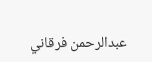عبدالرحمن فرقاني